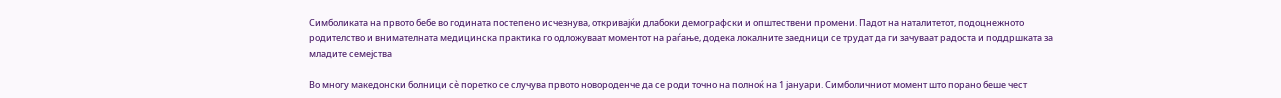Симболиката на првото бебе во годината постепено исчезнува, откривајќи длабоки демографски и општествени промени. Падот на наталитетот, подоцнежното родителство и внимателната медицинска практика го одложуваат моментот на раѓање, додека локалните заедници се трудат да ги зачуваат радоста и поддршката за младите семејства

Во многу македонски болници сè поретко се случува првото новороденче да се роди точно на полноќ на 1 јануари. Симболичниот момент што порано беше чест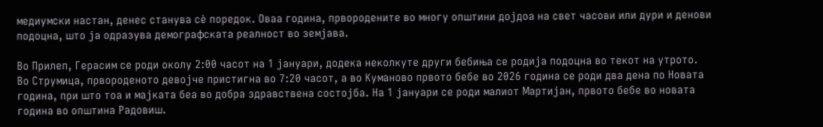медиумски настан, денес станува сè поредок. Оваа година, првородените во многу општини дојдоа на свет часови или дури и денови подоцна, што ја одразува демографската реалност во земјава.

Во Прилеп, Герасим се роди околу 2:00 часот на 1 јануари, додека неколкуте други бебиња се родија подоцна во текот на утрото. Во Струмица, првороденото девојче пристигна во 7:20 часот, а во Куманово првото бебе во 2026 година се роди два дена по Новата година, при што тоа и мајката беа во добра здравствена состојба. На 1 јануари се роди малиот Мартијан, првото бебе во новата година во општина Радовиш.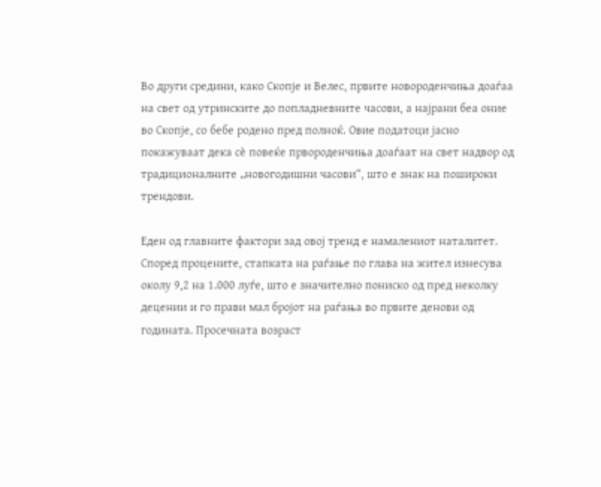Во други средини, како Скопје и Велес, првите новороденчиња доаѓаа на свет од утринските до попладневните часови, а најрани беа оние во Скопје, со бебе родено пред полноќ. Овие податоци јасно покажуваат дека сè повеќе првороденчиња доаѓаат на свет надвор од традиционалните „новогодишни часови“, што е знак на пошироки трендови.

Еден од главните фактори зад овој тренд е намалениот наталитет. Според процените, стапката на раѓање по глава на жител изнесува околу 9,2 на 1.000 луѓе, што е значително пониско од пред неколку децении и го прави мал бројот на раѓања во првите денови од годината. Просечната возраст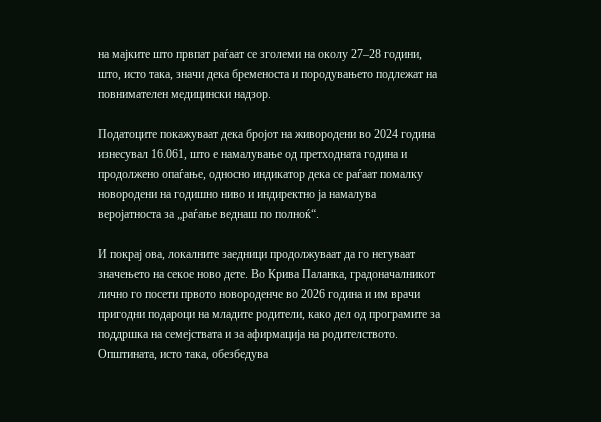на мајките што првпат раѓаат се зголеми на околу 27–28 години, што, исто така, значи дека бременоста и породувањето подлежат на повнимателен медицински надзор.

Податоците покажуваат дека бројот на живородени во 2024 година изнесувал 16.061, што е намалување од претходната година и продолжено опаѓање, односно индикатор дека се раѓаат помалку новородени на годишно ниво и индиректно ја намалува веројатноста за „раѓање веднаш по полноќ“.

И покрај ова, локалните заедници продолжуваат да го негуваат значењето на секое ново дете. Во Крива Паланка, градоначалникот лично го посети првото новороденче во 2026 година и им врачи пригодни подароци на младите родители, како дел од програмите за поддршка на семејствата и за афирмација на родителството. Општината, исто така, обезбедува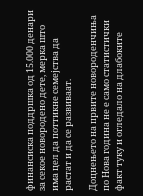финансиска поддршка од 15.000 денари за секое новородено дете, мерка што има цел да поттикне семејства да растат и да се развиваат.

Доцнењето на првите новороденчиња по Нова година не е само статистички факт туку и огледало на длабоките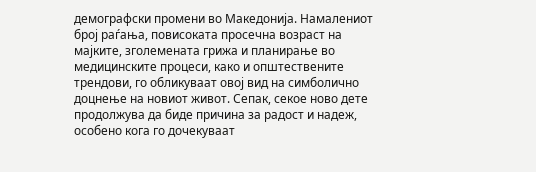демографски промени во Македонија. Намалениот број раѓања, повисоката просечна возраст на мајките, зголемената грижа и планирање во медицинските процеси, како и општествените трендови, го обликуваат овој вид на симболично доцнење на новиот живот. Сепак, секое ново дете продолжува да биде причина за радост и надеж, особено кога го дочекуваат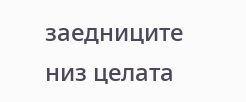заедниците низ целата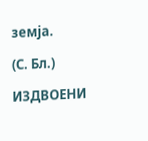земја.

(С. Бл.)

ИЗДВОЕНИ